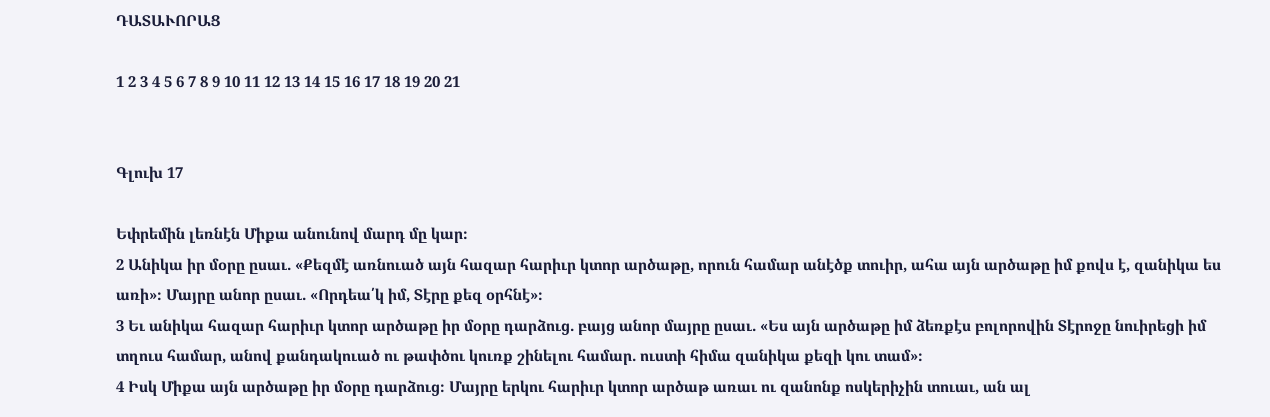ԴԱՏԱՒՈՐԱՑ

1 2 3 4 5 6 7 8 9 10 11 12 13 14 15 16 17 18 19 20 21


Գլուխ 17

Եփրեմին լեռնէն Միքա անունով մարդ մը կար։
2 Անիկա իր մօրը ըսաւ. «Քեզմէ առնուած այն հազար հարիւր կտոր արծաթը, որուն համար անէծք տուիր, ահա այն արծաթը իմ քովս է, զանիկա ես առի»։ Մայրը անոր ըսաւ. «Որդեա՛կ իմ, Տէրը քեզ օրհնէ»։
3 Եւ անիկա հազար հարիւր կտոր արծաթը իր մօրը դարձուց. բայց անոր մայրը ըսաւ. «Ես այն արծաթը իմ ձեռքէս բոլորովին Տէրոջը նուիրեցի իմ տղուս համար, անով քանդակուած ու թափծու կուռք շինելու համար. ուստի հիմա զանիկա քեզի կու տամ»։
4 Իսկ Միքա այն արծաթը իր մօրը դարձուց։ Մայրը երկու հարիւր կտոր արծաթ առաւ ու զանոնք ոսկերիչին տուաւ, ան ալ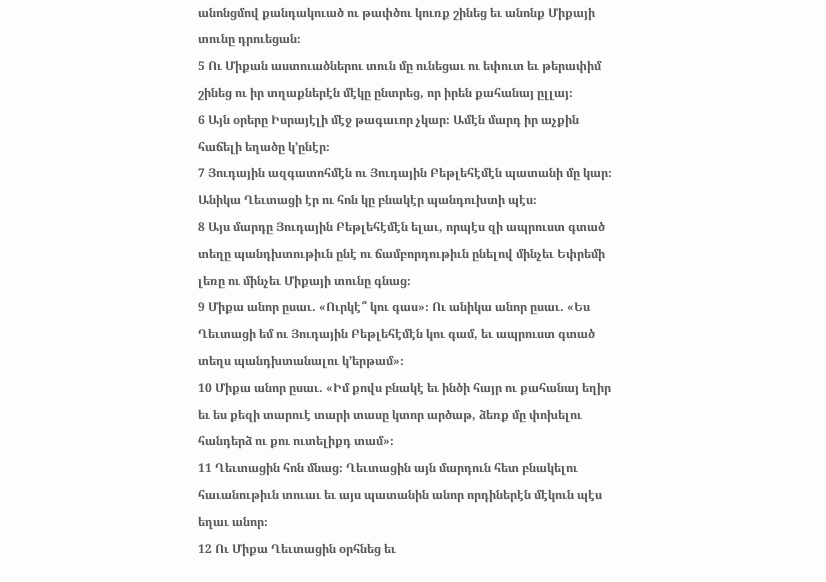անոնցմով քանդակուած ու թափծու կուռք շինեց եւ անոնք Միքայի տունը դրուեցան։
5 Ու Միքան աստուածներու տուն մը ունեցաւ ու եփուտ եւ թերափիմ շինեց ու իր տղաքներէն մէկը ընտրեց, որ իրեն քահանայ ըլլայ։
6 Այն օրերը Իսրայէլի մէջ թագաւոր չկար։ Ամէն մարդ իր աչքին հաճելի եղածը կ’ընէր։
7 Յուդային ազգատոհմէն ու Յուդային Բեթլեհէմէն պատանի մը կար։ Անիկա Ղեւտացի էր ու հոն կը բնակէր պանդուխտի պէս։
8 Այս մարդը Յուդային Բեթլեհէմէն ելաւ, որպէս զի ապրուստ գտած տեղը պանդխտութիւն ընէ ու ճամբորդութիւն ընելով մինչեւ Եփրեմի լեռը ու մինչեւ Միքայի տունը գնաց։
9 Միքա անոր ըսաւ. «Ուրկէ՞ կու գաս»։ Ու անիկա անոր ըսաւ. «Ես Ղեւտացի եմ ու Յուդային Բեթլեհէմէն կու գամ, եւ ապրուստ գտած տեղս պանդխտանալու կ’երթամ»։
10 Միքա անոր ըսաւ. «Իմ քովս բնակէ եւ ինծի հայր ու քահանայ եղիր եւ ես քեզի տարուէ տարի տասը կտոր արծաթ, ձեռք մը փոխելու հանդերձ ու քու ուտելիքդ տամ»։
11 Ղեւտացին հոն մնաց։ Ղեւտացին այն մարդուն հետ բնակելու հաւանութիւն տուաւ եւ այս պատանին անոր որդիներէն մէկուն պէս եղաւ անոր։
12 Ու Միքա Ղեւտացին օրհնեց եւ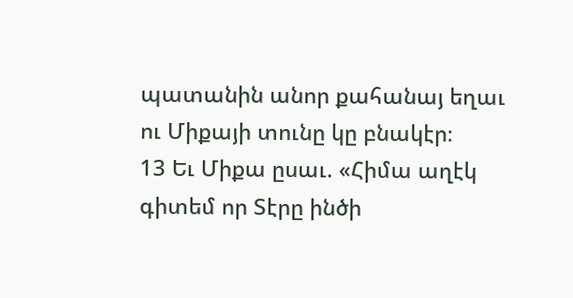պատանին անոր քահանայ եղաւ ու Միքայի տունը կը բնակէր։
13 Եւ Միքա ըսաւ. «Հիմա աղէկ գիտեմ որ Տէրը ինծի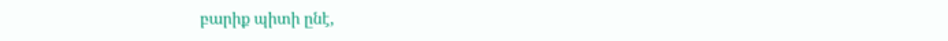բարիք պիտի ընէ,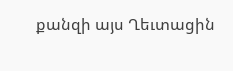քանզի այս Ղեւտացին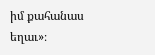իմ քահանաս եղաւ»։